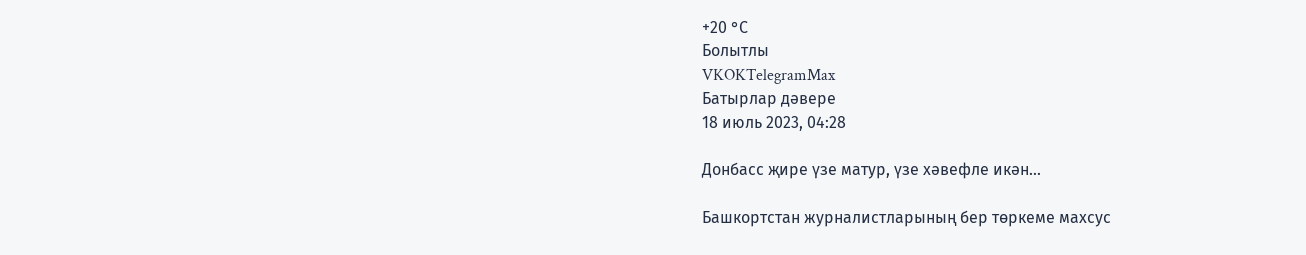+20 °С
Болытлы
VKOKTelegramMax
Батырлар дәвере
18 июль 2023, 04:28

Донбасс җире үзе матур, үзе хәвефле икән...

Башкортстан журналистларының бер төркеме махсус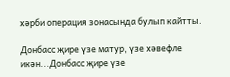хәрби операция зонасында булып кайтты.

Донбасс җире үзе матур, үзе хәвефле икән...Донбасс җире үзе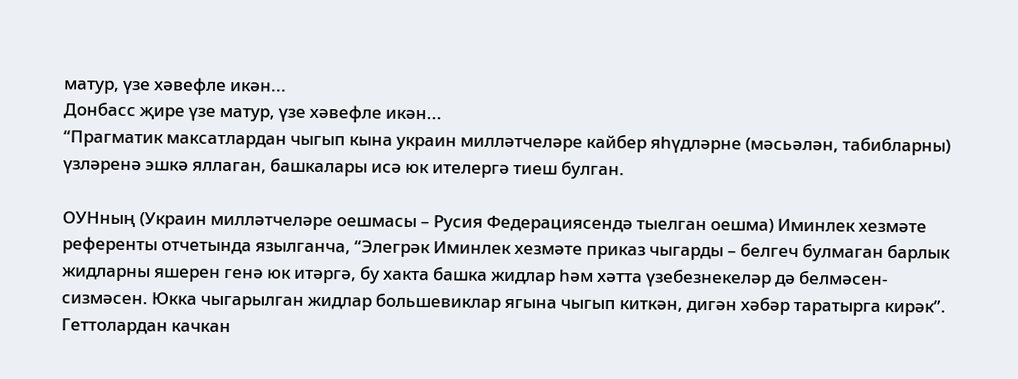матур, үзе хәвефле икән...
Донбасс җире үзе матур, үзе хәвефле икән...
“Прагматик максатлардан чыгып кына украин милләтчеләре кайбер яһүдләрне (мәсьәлән, табибларны) үзләренә эшкә яллаган, башкалары исә юк ителергә тиеш булган.

ОУНның (Украин милләтчеләре оешмасы – Русия Федерациясендә тыелган оешма) Иминлек хезмәте референты отчетында язылганча, “Элегрәк Иминлек хезмәте приказ чыгарды – белгеч булмаган барлык жидларны яшерен генә юк итәргә, бу хакта башка жидлар һәм хәтта үзебезнекеләр дә белмәсен-сизмәсен. Юкка чыгарылган жидлар большевиклар ягына чыгып киткән, дигән хәбәр таратырга кирәк”.
Геттолардан качкан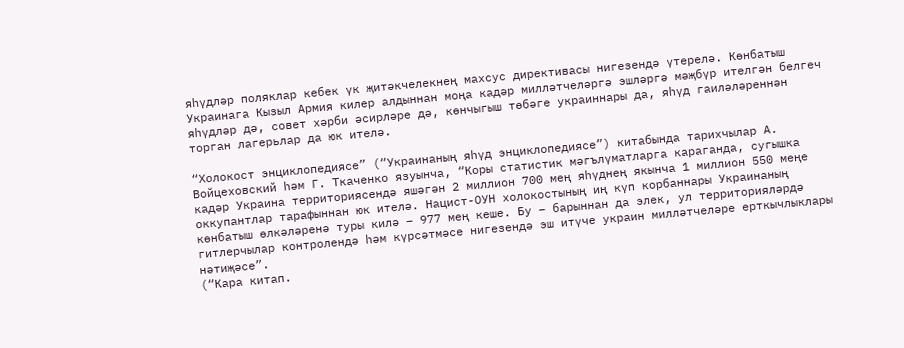яһүдләр поляклар кебек үк җитәкчелекнең махсус директивасы нигезендә үтерелә. Көнбатыш Украинага Кызыл Армия килер алдыннан моңа кадәр милләтчеләргә эшләргә мәҗбүр ителгән белгеч яһүдләр дә, совет хәрби әсирләре дә, көнчыгыш төбәге украиннары да, яһүд гаиләләреннән торган лагерьлар да юк ителә.

“Холокост энциклопедиясе” (“Украинаның яһүд энциклопедиясе”) китабында тарихчылар А. Войцеховский һәм Г. Ткаченко язуынча, “Коры статистик мәгълүматларга караганда, сугышка кадәр Украина территориясендә яшәгән 2 миллион 700 мең яһүднең якынча 1 миллион 550 меңе оккупантлар тарафыннан юк ителә. Нацист-ОУН холокостының иң күп корбаннары Украинаның көнбатыш өлкәләренә туры килә – 977 мең кеше. Бу – барыннан да элек, ул территорияләрдә гитлерчылар контролендә һәм күрсәтмәсе нигезендә эш итүче украин милләтчеләре ерткычлыклары нәтиҗәсе”.
(“Кара китап.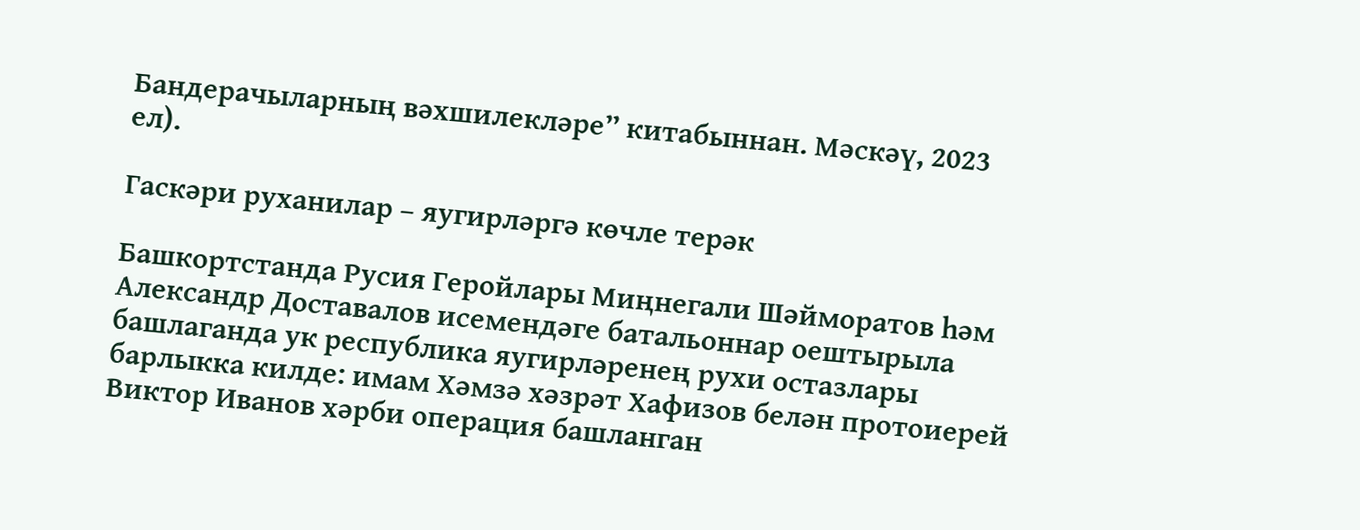Бандерачыларның вәхшилекләре” китабыннан. Мәскәү, 2023 ел).

Гаскәри руханилар – яугирләргә көчле терәк

Башкортстанда Русия Геройлары Миңнегали Шәйморатов һәм Александр Доставалов исемендәге батальоннар оештырыла башлаганда ук республика яугирләренең рухи остазлары барлыкка килде: имам Хәмзә хәзрәт Хафизов белән протоиерей Виктор Иванов хәрби операция башланган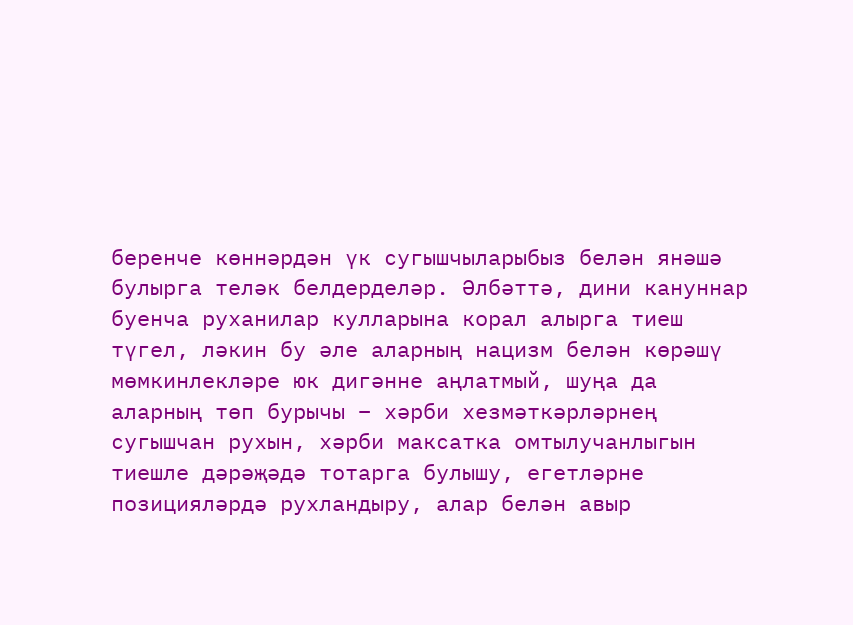беренче көннәрдән үк сугышчыларыбыз белән янәшә булырга теләк белдерделәр. Әлбәттә, дини кануннар буенча руханилар кулларына корал алырга тиеш түгел, ләкин бу әле аларның нацизм белән көрәшү мөмкинлекләре юк дигәнне аңлатмый, шуңа да аларның төп бурычы – хәрби хезмәткәрләрнең сугышчан рухын, хәрби максатка омтылучанлыгын тиешле дәрәҗәдә тотарга булышу, егетләрне позицияләрдә рухландыру, алар белән авыр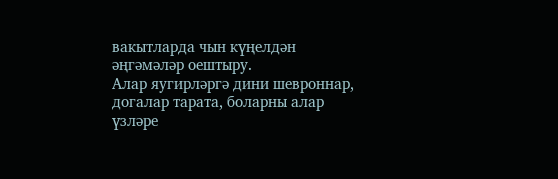вакытларда чын күңелдән әңгәмәләр оештыру.
Алар яугирләргә дини шевроннар, догалар тарата, боларны алар үзләре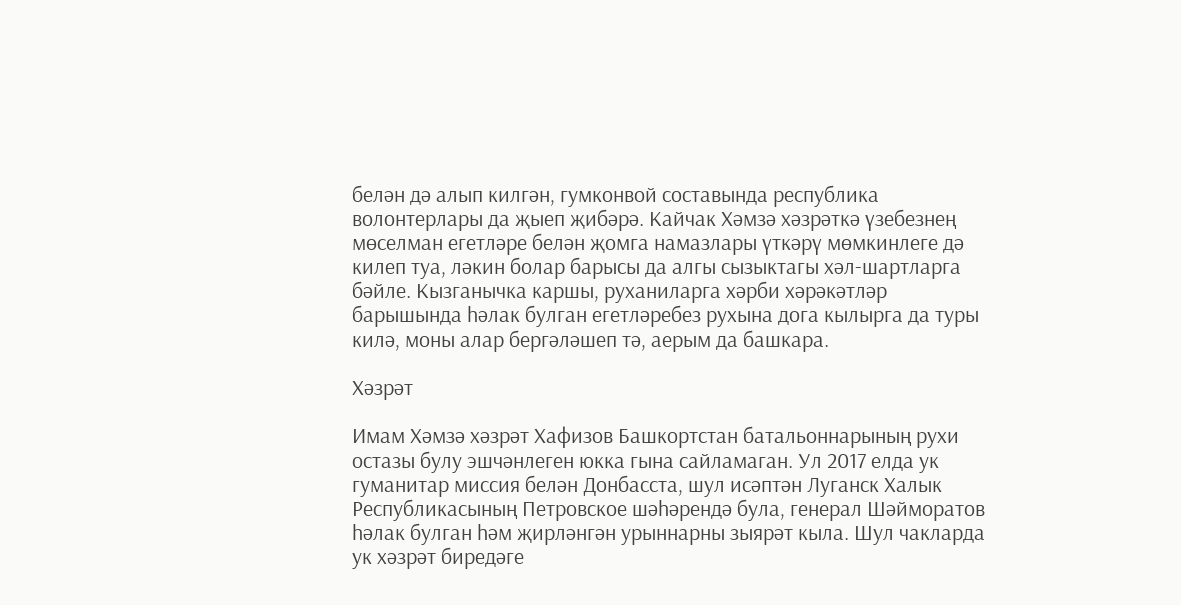белән дә алып килгән, гумконвой составында республика волонтерлары да җыеп җибәрә. Кайчак Хәмзә хәзрәткә үзебезнең мөселман егетләре белән җомга намазлары үткәрү мөмкинлеге дә килеп туа, ләкин болар барысы да алгы сызыктагы хәл-шартларга бәйле. Кызганычка каршы, руханиларга хәрби хәрәкәтләр барышында һәлак булган егетләребез рухына дога кылырга да туры килә, моны алар бергәләшеп тә, аерым да башкара.

Хәзрәт

Имам Хәмзә хәзрәт Хафизов Башкортстан батальоннарының рухи остазы булу эшчәнлеген юкка гына сайламаган. Ул 2017 елда ук гуманитар миссия белән Донбасста, шул исәптән Луганск Халык Республикасының Петровское шәһәрендә була, генерал Шәйморатов һәлак булган һәм җирләнгән урыннарны зыярәт кыла. Шул чакларда ук хәзрәт биредәге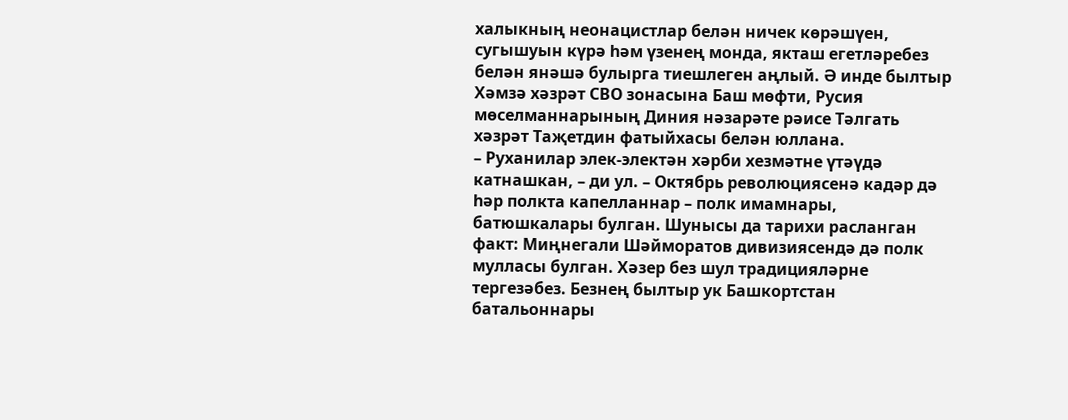халыкның неонацистлар белән ничек көрәшүен, сугышуын күрә һәм үзенең монда, якташ егетләребез белән янәшә булырга тиешлеген аңлый. Ә инде былтыр Хәмзә хәзрәт СВО зонасына Баш мөфти, Русия мөселманнарының Диния нәзарәте рәисе Тәлгать хәзрәт Таҗетдин фатыйхасы белән юллана.
– Руханилар элек-электән хәрби хезмәтне үтәүдә катнашкан, – ди ул. – Октябрь революциясенә кадәр дә һәр полкта капелланнар – полк имамнары, батюшкалары булган. Шунысы да тарихи расланган факт: Миңнегали Шәйморатов дивизиясендә дә полк мулласы булган. Хәзер без шул традицияләрне тергезәбез. Безнең былтыр ук Башкортстан батальоннары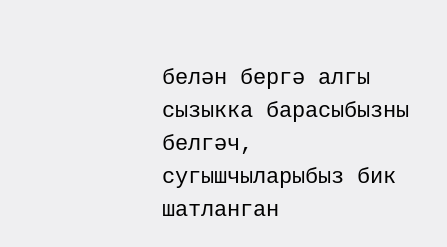белән бергә алгы сызыкка барасыбызны белгәч, сугышчыларыбыз бик шатланган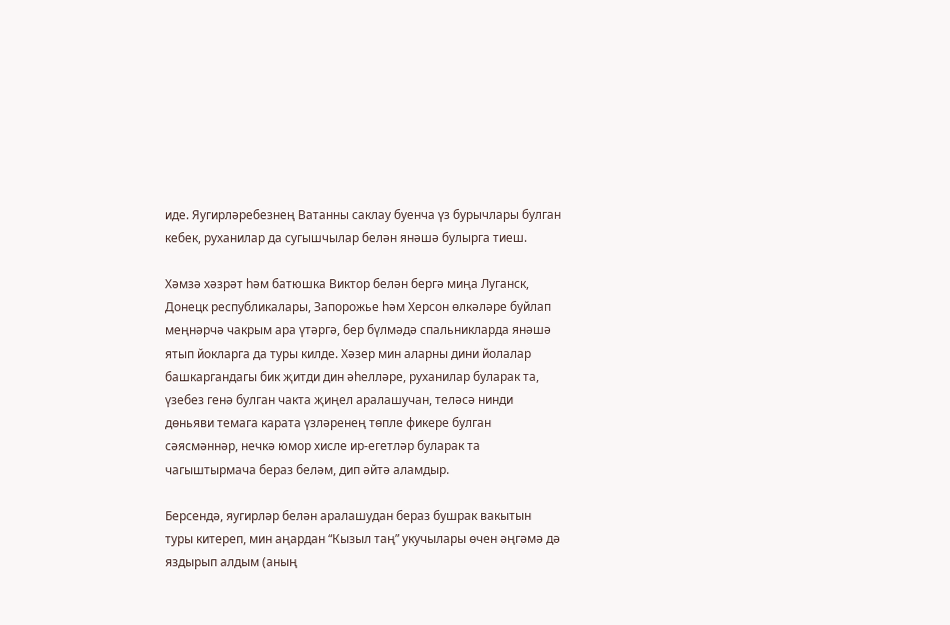иде. Яугирләребезнең Ватанны саклау буенча үз бурычлары булган кебек, руханилар да сугышчылар белән янәшә булырга тиеш.

Хәмзә хәзрәт һәм батюшка Виктор белән бергә миңа Луганск, Донецк республикалары, Запорожье һәм Херсон өлкәләре буйлап меңнәрчә чакрым ара үтәргә, бер бүлмәдә спальникларда янәшә ятып йокларга да туры килде. Хәзер мин аларны дини йолалар башкаргандагы бик җитди дин әһелләре, руханилар буларак та, үзебез генә булган чакта җиңел аралашучан, теләсә нинди дөньяви темага карата үзләренең төпле фикере булган сәясмәннәр, нечкә юмор хисле ир-егетләр буларак та чагыштырмача бераз беләм, дип әйтә аламдыр.

Берсендә, яугирләр белән аралашудан бераз бушрак вакытын туры китереп, мин аңардан “Кызыл таң” укучылары өчен әңгәмә дә яздырып алдым (аның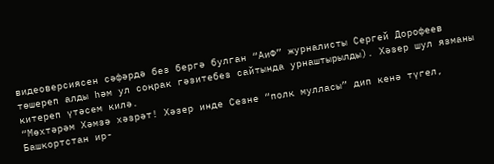видеоверсиясен сәфәрдә без бергә булган “АиФ” журналисты Сергей Дорофеев төшереп алды һәм ул соңрак гәзитебез сайтында урнаштырылды). Хәзер шул язманы китереп үтәсем килә.
“Мөхтәрәм Хәмзә хәзрәт! Хәзер инде Сезне “полк мулласы” дип кенә түгел, Башкортстан ир-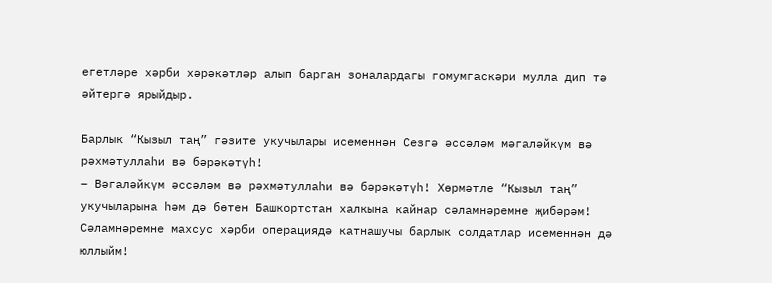егетләре хәрби хәрәкәтләр алып барган зоналардагы гомумгаскәри мулла дип тә әйтергә ярыйдыр.

Барлык “Кызыл таң” гәзите укучылары исеменнән Сезгә әссәләм мәгаләйкүм вә рәхмәтуллаһи вә бәрәкәтүһ!
– Вәгаләйкүм әссәләм вә рәхмәтуллаһи вә бәрәкәтүһ! Хөрмәтле “Кызыл таң” укучыларына һәм дә бөтен Башкортстан халкына кайнар сәламнәремне җибәрәм! Сәламнәремне махсус хәрби операциядә катнашучы барлык солдатлар исеменнән дә юллыйм!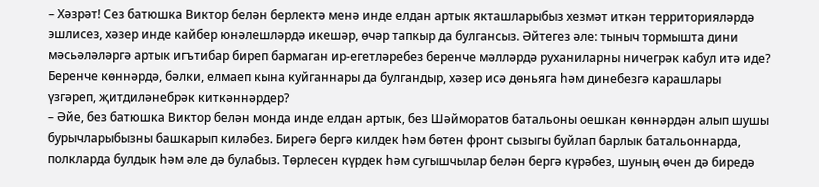– Хәзрәт! Сез батюшка Виктор белән берлектә менә инде елдан артык якташларыбыз хезмәт иткән территорияләрдә эшлисез, хәзер инде кайбер юнәлешләрдә икешәр, өчәр тапкыр да булгансыз. Әйтегез әле: тыныч тормышта дини мәсьәләләргә артык игътибар биреп бармаган ир-егетләребез беренче мәлләрдә руханиларны ничегрәк кабул итә иде? Беренче көннәрдә, бәлки, елмаеп кына куйганнары да булгандыр, хәзер исә дөньяга һәм динебезгә карашлары үзгәреп, җитдиләнебрәк киткәннәрдер?
– Әйе, без батюшка Виктор белән монда инде елдан артык, без Шәйморатов батальоны оешкан көннәрдән алып шушы бурычларыбызны башкарып киләбез. Бирегә бергә килдек һәм бөтен фронт сызыгы буйлап барлык батальоннарда, полкларда булдык һәм әле дә булабыз. Төрлесен күрдек һәм сугышчылар белән бергә күрәбез, шуның өчен дә биредә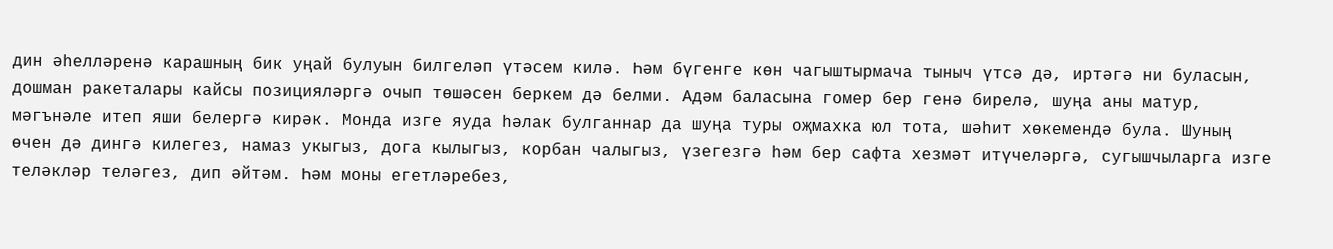дин әһелләренә карашның бик уңай булуын билгеләп үтәсем килә. Һәм бүгенге көн чагыштырмача тыныч үтсә дә, иртәгә ни буласын, дошман ракеталары кайсы позицияләргә очып төшәсен беркем дә белми. Адәм баласына гомер бер генә бирелә, шуңа аны матур, мәгънәле итеп яши белергә кирәк. Монда изге яуда һәлак булганнар да шуңа туры оҗмахка юл тота, шәһит хөкемендә була. Шуның өчен дә дингә килегез, намаз укыгыз, дога кылыгыз, корбан чалыгыз, үзегезгә һәм бер сафта хезмәт итүчеләргә, сугышчыларга изге теләкләр теләгез, дип әйтәм. Һәм моны егетләребез,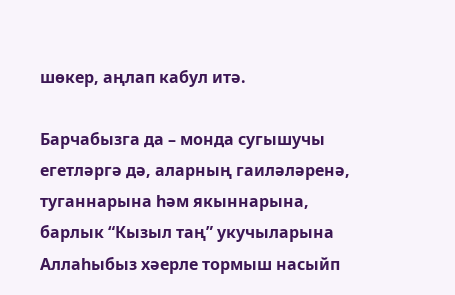шөкер, аңлап кабул итә.

Барчабызга да – монда сугышучы егетләргә дә, аларның гаиләләренә, туганнарына һәм якыннарына, барлык “Кызыл таң” укучыларына Аллаһыбыз хәерле тормыш насыйп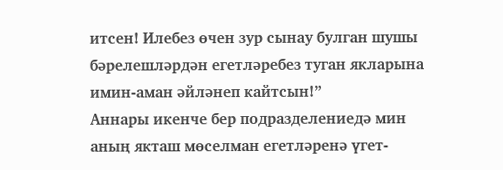итсен! Илебез өчен зур сынау булган шушы бәрелешләрдән егетләребез туган якларына имин-аман әйләнеп кайтсын!”
Аннары икенче бер подразделениедә мин аның якташ мөселман егетләренә үгет-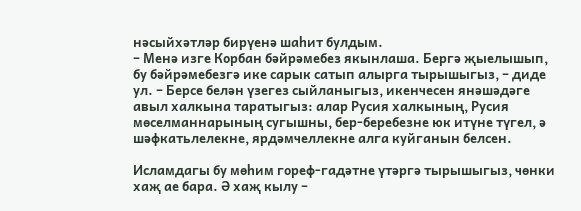нәсыйхәтләр бирүенә шаһит булдым.
– Менә изге Корбан бәйрәмебез якынлаша. Бергә җыелышып, бу бәйрәмебезгә ике сарык сатып алырга тырышыгыз, – диде ул. – Берсе белән үзегез сыйланыгыз, икенчесен янәшәдәге авыл халкына таратыгыз: алар Русия халкының, Русия мөселманнарының сугышны, бер-беребезне юк итүне түгел, ә шәфкатьлелекне, ярдәмчеллекне алга куйганын белсен.

Исламдагы бу мөһим гореф-гадәтне үтәргә тырышыгыз, чөнки хаҗ ае бара. Ә хаҗ кылу –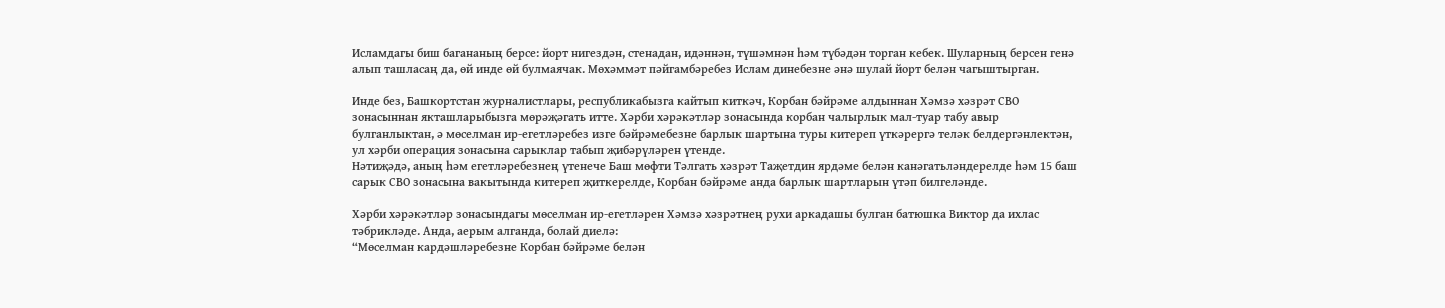Исламдагы биш багананың берсе: йорт нигездән, стенадан, идәннән, түшәмнән һәм түбәдән торган кебек. Шуларның берсен генә алып ташласаң да, өй инде өй булмаячак. Мөхәммәт пәйгамбәребез Ислам динебезне әнә шулай йорт белән чагыштырган.

Инде без, Башкортстан журналистлары, республикабызга кайтып киткәч, Корбан бәйрәме алдыннан Хәмзә хәзрәт СВО зонасыннан якташларыбызга мөрәҗәгать итте. Хәрби хәрәкәтләр зонасында корбан чалырлык мал-туар табу авыр булганлыктан, ә мөселман ир-егетләребез изге бәйрәмебезне барлык шартына туры китереп үткәрергә теләк белдергәнлектән, ул хәрби операция зонасына сарыклар табып җибәрүләрен үтенде.
Нәтиҗәдә, аның һәм егетләребезнең үтенече Баш мөфти Тәлгать хәзрәт Таҗетдин ярдәме белән канәгатьләндерелде һәм 15 баш сарык СВО зонасына вакытында китереп җиткерелде, Корбан бәйрәме анда барлык шартларын үтәп билгеләнде.

Хәрби хәрәкәтләр зонасындагы мөселман ир-егетләрен Хәмзә хәзрәтнең рухи аркадашы булган батюшка Виктор да ихлас тәбрикләде. Анда, аерым алганда, болай диелә:
“Мөселман кардәшләребезне Корбан бәйрәме белән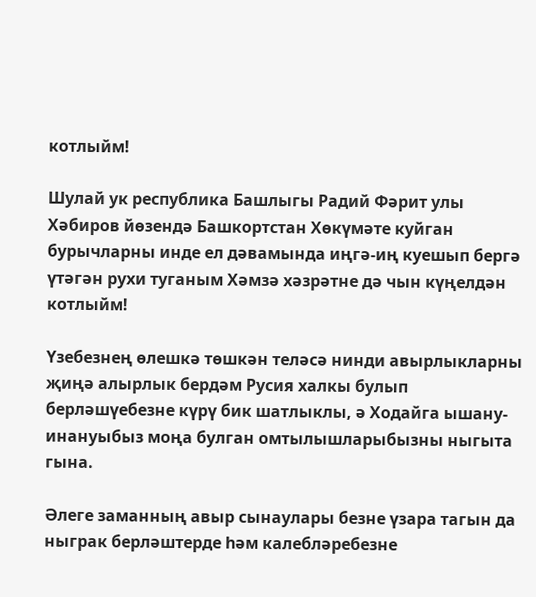котлыйм!

Шулай ук республика Башлыгы Радий Фәрит улы Хәбиров йөзендә Башкортстан Хөкүмәте куйган бурычларны инде ел дәвамында иңгә-иң куешып бергә үтәгән рухи туганым Хәмзә хәзрәтне дә чын күңелдән котлыйм!

Үзебезнең өлешкә төшкән теләсә нинди авырлыкларны җиңә алырлык бердәм Русия халкы булып берләшүебезне күрү бик шатлыклы, ә Ходайга ышану-инануыбыз моңа булган омтылышларыбызны ныгыта гына.

Әлеге заманның авыр сынаулары безне үзара тагын да ныграк берләштерде һәм калебләребезне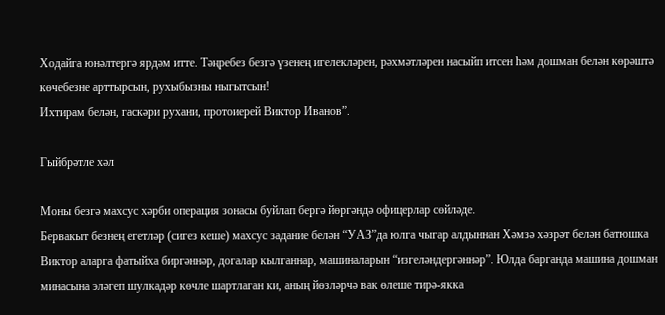Ходайга юнәлтергә ярдәм итте. Тәңребез безгә үзенең игелекләрен, рәхмәтләрен насыйп итсен һәм дошман белән көрәштә көчебезне арттырсын, рухыбызны ныгытсын!
Ихтирам белән, гаскәри рухани, протоиерей Виктор Иванов”.

Гыйбрәтле хәл

Моны безгә махсус хәрби операция зонасы буйлап бергә йөргәндә офицерлар сөйләде.
Бервакыт безнең егетләр (сигез кеше) махсус задание белән “УАЗ”да юлга чыгар алдыннан Хәмзә хәзрәт белән батюшка Виктор аларга фатыйха биргәннәр, догалар кылганнар, машиналарын “изгеләндергәннәр”. Юлда барганда машина дошман минасына эләгеп шулкадәр көчле шартлаган ки, аның йөзләрчә вак өлеше тирә-якка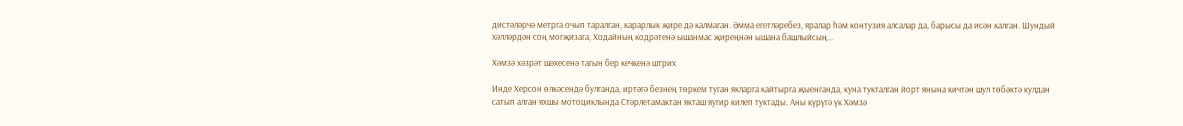дистәләрчә метрга очып таралган, карарлык җире дә калмаган. Әмма егетләребез, яралар һәм контузия алсалар да, барысы да исән калган. Шундый хәлләрдән соң могҗизага, Ходайның кодрәтенә ышанмас җиреңнән ышана башлыйсың...

Хәмзә хәзрәт шәхесенә тагын бер кечкенә штрих

Инде Херсон өлкәсендә булганда, иртәгә безнең төркем туган якларга кайтырга җыенганда, куна тукталган йорт янына кичтән шул төбәктә кулдан сатып алган яхшы мотоциклында Стәрлетамактан якташ яугир килеп туктады. Аны күрүгә үк Хәмзә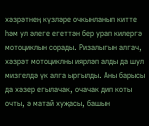хәзрәтнең күзләре очкынланып китте һәм ул әлеге егеттән бер урап килергә мотоциклын сорады. Ризалыгын алгач, хәзрәт мотоциклны иярләп алды да шул мизгелдә үк алга ыргылды. Аны барысы да хәзер егылачак, очачак дип коты очты, ә матай хуҗасы, башын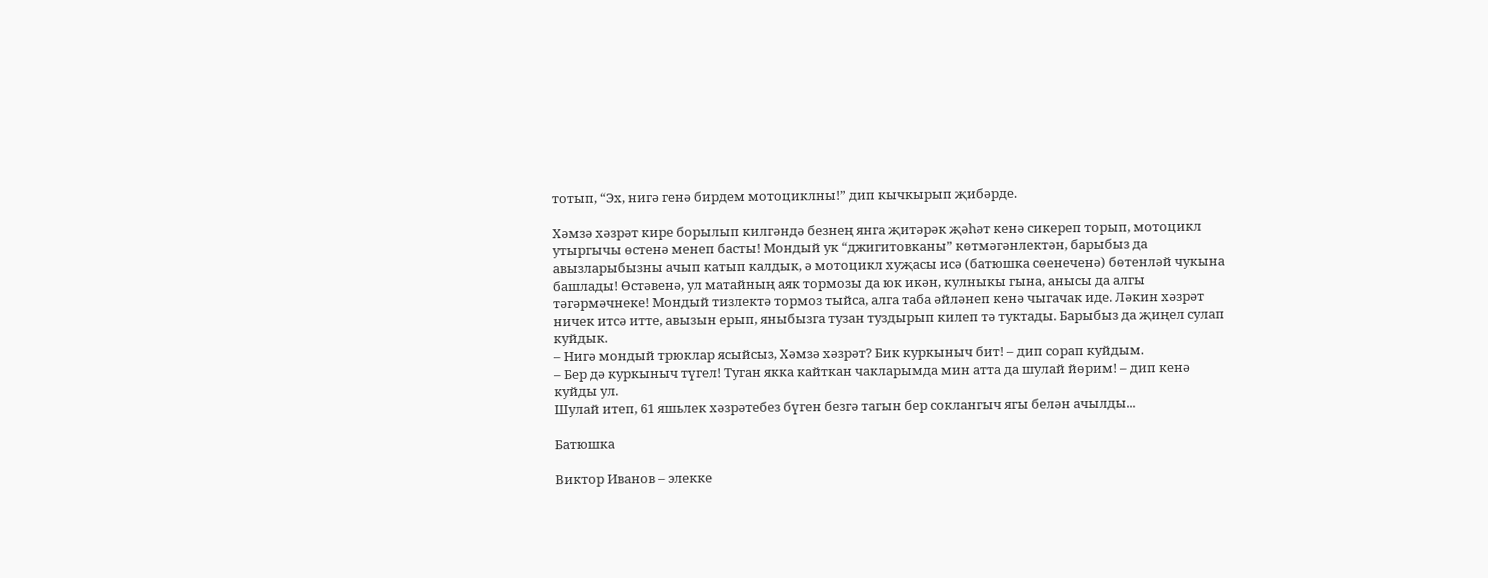тотып, “Эх, нигә генә бирдем мотоциклны!” дип кычкырып җибәрде.

Хәмзә хәзрәт кире борылып килгәндә безнең янга җитәрәк җәһәт кенә сикереп торып, мотоцикл утыргычы өстенә менеп басты! Мондый ук “джигитовканы” көтмәгәнлектән, барыбыз да авызларыбызны ачып катып калдык, ә мотоцикл хуҗасы исә (батюшка сөенеченә) бөтенләй чукына башлады! Өстәвенә, ул матайның аяк тормозы да юк икән, кулныкы гына, анысы да алгы тәгәрмәчнеке! Мондый тизлектә тормоз тыйса, алга таба әйләнеп кенә чыгачак иде. Ләкин хәзрәт ничек итсә итте, авызын ерып, яныбызга тузан туздырып килеп тә туктады. Барыбыз да җиңел сулап куйдык.
– Нигә мондый трюклар ясыйсыз, Хәмзә хәзрәт? Бик куркыныч бит! – дип сорап куйдым.
– Бер дә куркыныч түгел! Туган якка кайткан чакларымда мин атта да шулай йөрим! – дип кенә куйды ул.
Шулай итеп, 61 яшьлек хәзрәтебез бүген безгә тагын бер соклангыч ягы белән ачылды...

Батюшка

Виктор Иванов – элекке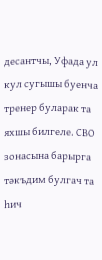десантчы, Уфада ул кул сугышы буенча тренер буларак та яхшы билгеле. СВО зонасына барырга тәкъдим булгач та һич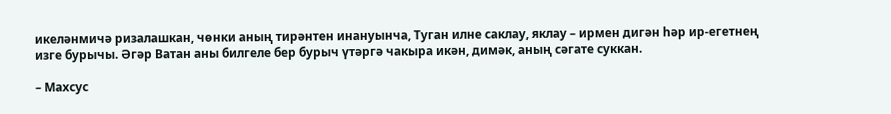икеләнмичә ризалашкан, чөнки аның тирәнтен инануынча, Туган илне саклау, яклау – ирмен дигән һәр ир-егетнең изге бурычы. Әгәр Ватан аны билгеле бер бурыч үтәргә чакыра икән, димәк, аның сәгате суккан.

– Махсус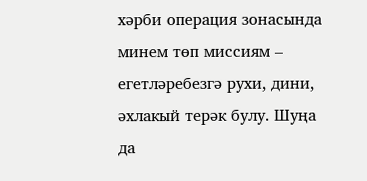хәрби операция зонасында минем төп миссиям – егетләребезгә рухи, дини, әхлакый терәк булу. Шуңа да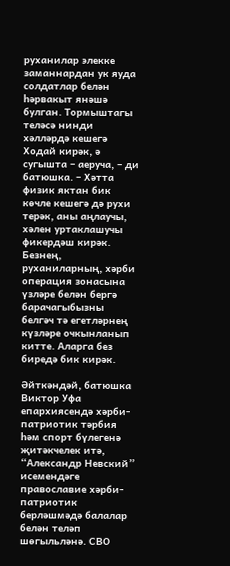руханилар элекке заманнардан ук яуда солдатлар белән һәрвакыт янәшә булган. Тормыштагы теләсә нинди хәлләрдә кешегә Ходай кирәк, ә сугышта – аеруча, – ди батюшка. – Хәтта физик яктан бик көчле кешегә дә рухи терәк, аны аңлаучы, хәлен уртаклашучы фикердәш кирәк. Безнең, руханиларның, хәрби операция зонасына үзләре белән бергә барачагыбызны белгәч тә егетләрнең күзләре очкынланып китте. Аларга без биредә бик кирәк.

Әйткәндәй, батюшка Виктор Уфа епархиясендә хәрби-патриотик тәрбия һәм спорт бүлегенә җитәкчелек итә, “Александр Невский” исемендәге православие хәрби-патриотик берләшмәдә балалар белән теләп шөгыльләнә. СВО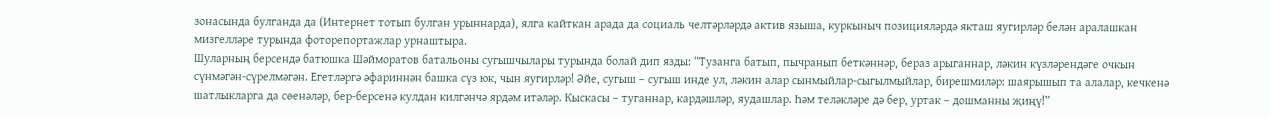зонасында булганда да (Интернет тотып булган урыннарда), ялга кайткан арада да социаль челтәрләрдә актив языша, куркыныч позицияләрдә якташ яугирләр белән аралашкан мизгелләре турында фоторепортажлар урнаштыра.
Шуларның берсендә батюшка Шәйморатов батальоны сугышчылары турында болай дип язды: “Тузанга батып, пычранып беткәннәр, бераз арыганнар, ләкин күзләрендәге очкын сүнмәгән-сүрелмәгән. Егетләргә әфариннән башка сүз юк, чын яугирләр! Әйе, сугыш – сугыш инде ул, ләкин алар сынмыйлар-сыгылмыйлар, бирешмиләр: шаярышып та алалар, кечкенә шатлыкларга да сөенәләр, бер-берсенә кулдан килгәнчә ярдәм итәләр. Кыскасы – туганнар, кардәшләр, яудашлар. Һәм теләкләре дә бер, уртак – дошманны җиңү!”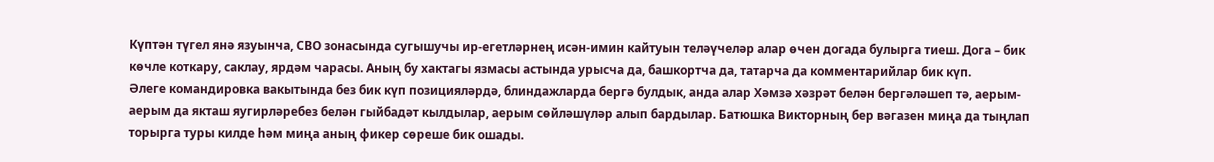Күптән түгел янә язуынча, СВО зонасында сугышучы ир-егетләрнең исән-имин кайтуын теләүчеләр алар өчен догада булырга тиеш. Дога – бик көчле коткару, саклау, ярдәм чарасы. Аның бу хактагы язмасы астында урысча да, башкортча да, татарча да комментарийлар бик күп.
Әлеге командировка вакытында без бик күп позицияләрдә, блиндажларда бергә булдык, анда алар Хәмзә хәзрәт белән бергәләшеп тә, аерым-аерым да якташ яугирләребез белән гыйбадәт кылдылар, аерым сөйләшүләр алып бардылар. Батюшка Викторның бер вәгазен миңа да тыңлап торырга туры килде һәм миңа аның фикер сөреше бик ошады.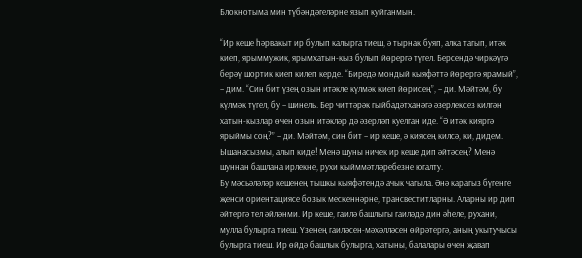Блокнотыма мин түбәндәгеләрне язып куйганмын.

“Ир кеше һәрвакыт ир булып калырга тиеш, ә тырнак буяп, алка тагып, итәк киеп, ярыммужик, ярымхатын-кыз булып йөрергә түгел. Берсендә чиркәүгә берәү шортик киеп килеп керде. “Биредә мондый кыяфәттә йөрергә ярамый”, – дим. “Син бит үзең озын итәкле күлмәк киеп йөрисең”, – ди. Мәйтәм, бу күлмәк түгел, бу – шинель. Бер читтәрәк гыйбадәтханәгә әзерлексез килгән хатын-кызлар өчен озын итәкләр дә әзерләп куелган иде. “Ә итәк кияргә ярыймы соң?” – ди. Мәйтәм, син бит – ир кеше, ә киясең килсә, ки, дидем. Ышанасызмы, алып киде! Менә шуны ничек ир кеше дип әйтәсең? Менә шуннан башлана ирлекне, рухи кыйммәтләребезне югалту.
Бу мәсьәләләр кешенең тышкы кыяфәтендә ачык чагыла. Әнә карагыз бүгенге җенси ориентациясе бозык мескеннәрне, трансвеститларны. Аларны ир дип әйтергә тел әйләнми. Ир кеше, гаилә башлыгы гаиләдә дин әһеле, рухани, мулла булырга тиеш. Үзенең гаиләсен-мәхәлләсен өйрәтергә, аның укытучысы булырга тиеш. Ир өйдә башлык булырга, хатыны, балалары өчен җавап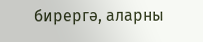бирергә, аларны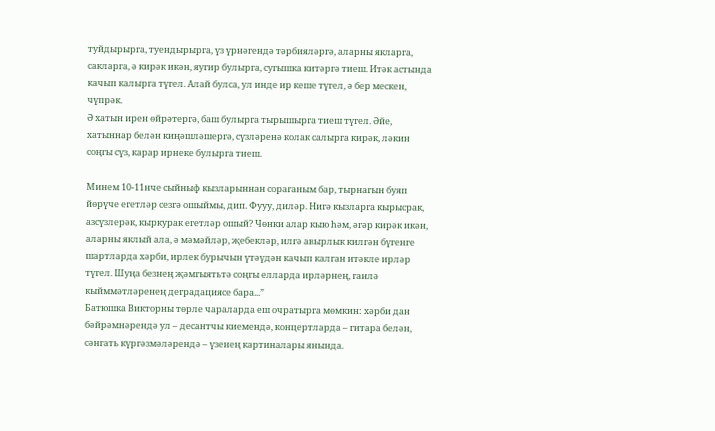туйдырырга, туендырырга, үз үрнәгендә тәрбияләргә, аларны якларга, сакларга, ә кирәк икән, яугир булырга, сугышка китәргә тиеш. Итәк астында качып калырга түгел. Алай булса, ул инде ир кеше түгел, ә бер мескен, чүпрәк.
Ә хатын ирен өйрәтергә, баш булырга тырышырга тиеш түгел. Әйе, хатыннар белән киңәшләшергә, сүзләренә колак салырга кирәк, ләкин соңгы сүз, карар ирнеке булырга тиеш.

Минем 10-11нче сыйныф кызларыннан сораганым бар, тырнагын буяп йөрүче егетләр сезгә ошыймы, дип. Фууу, диләр. Нигә кызларга кырысрак, азсүзлерәк, кыркурак егетләр ошый? Чөнки алар кыю һәм, әгәр кирәк икән, аларны яклый ала, ә мәмәйләр, җебекләр, илгә авырлык килгән бүгенге шартларда хәрби, ирлек бурычын үтәүдән качып калган итәкле ирләр түгел. Шуңа безнең җәмгыятьтә соңгы елларда ирләрнең, гаилә кыйммәтләренең деградациясе бара...”
Батюшка Викторны төрле чараларда еш очратырга мөмкин: хәрби дан бәйрәмнәрендә ул – десантчы киемендә, концертларда – гитара белән, сәнгать күргәзмәләрендә – үзенең картиналары янында.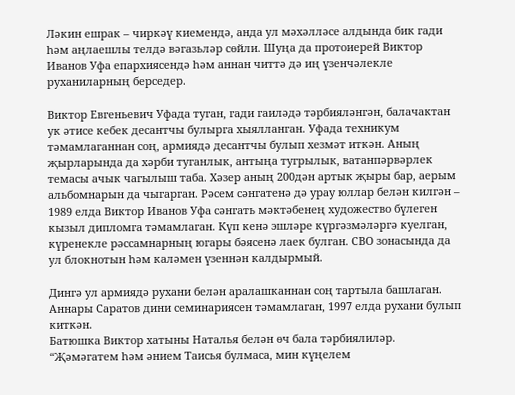Ләкин ешрак – чиркәү киемендә, анда ул мәхәлләсе алдында бик гади һәм аңлаешлы телдә вәгазьләр сөйли. Шуңа да протоиерей Виктор Иванов Уфа епархиясендә һәм аннан читтә дә иң үзенчәлекле руханиларның берседер.

Виктор Евгеньевич Уфада туган, гади гаиләдә тәрбияләнгән, балачактан ук әтисе кебек десантчы булырга хыялланган. Уфада техникум тәмамлаганнан соң, армиядә десантчы булып хезмәт иткән. Аның җырларында да хәрби туганлык, антыңа тугрылык, ватанпәрвәрлек темасы ачык чагылыш таба. Хәзер аның 200дән артык җыры бар, аерым альбомнарын да чыгарган. Рәсем сәнгатенә дә урау юллар белән килгән – 1989 елда Виктор Иванов Уфа сәнгать мәктәбенең художество бүлеген кызыл дипломга тәмамлаган. Күп кенә эшләре күргәзмәләргә куелган, күренекле рәссамнарның югары бәясенә лаек булган. СВО зонасында да ул блокнотын һәм каләмен үзеннән калдырмый.

Дингә ул армиядә рухани белән аралашканнан соң тартыла башлаган. Аннары Саратов дини семинариясен тәмамлаган, 1997 елда рухани булып киткән.
Батюшка Виктор хатыны Наталья белән өч бала тәрбиялиләр. “Җәмәгатем һәм әнием Таисья булмаса, мин күңелем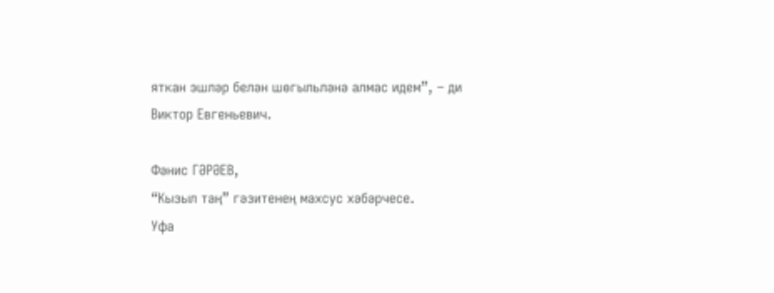яткан эшләр белән шөгыльләнә алмас идем”, – ди Виктор Евгеньевич.

Фәнис ГӘРӘЕВ,
“Кызыл таң” гәзитенең махсус хәбәрчесе.
Уфа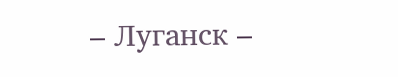– Луганск –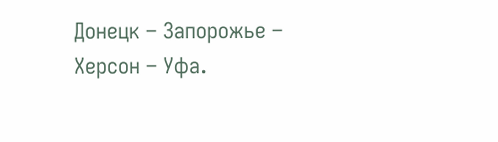Донецк – Запорожье – Херсон – Уфа.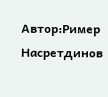Автор:Ример Насретдинов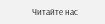Читайте нас